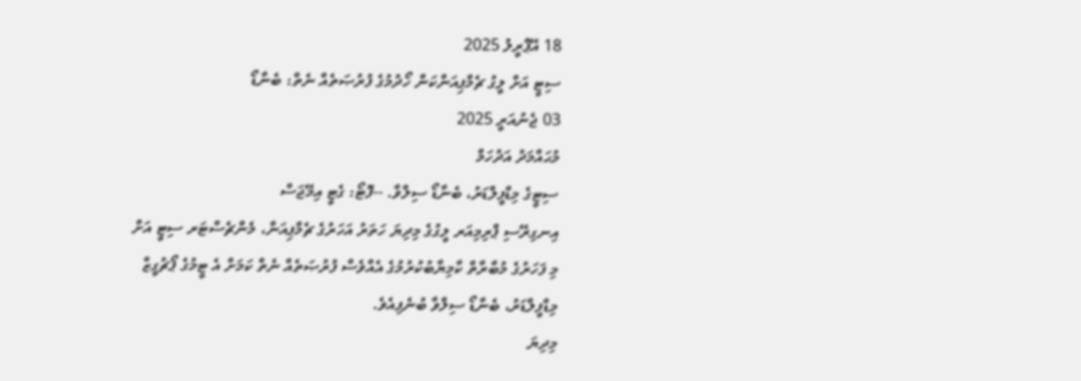18 އޭޕްރީލު 2025
ސިޓީ އަށް ލީގު ޗެމްޕިއަންކަން ހޯދުމުގެ ފުރުޞަތެއް ނެތް: ބެނާޑޯ
03 ޖެނުއަރީ 2025
މުޙައްމަދު އަދުހަމް
ސިޓީގެ މިޑްފީލްޑަރު، ބެނާޑޯ ސިލްވާ. --ފޮޓޯ: ގެޓީ އިމޭޖަސް
އިނގިރޭސި ޕްރިމިއަރ ލީގުގެ މިދިޔަ ހަތަރު އަހަރުގެ ޗެމްޕިއަން، މެންޗެސްޓަރ ސިޓީ އަށް މި ފަހަރުގެ މުބާރާތް ކާމިޔާބުކުރުމުގެ އެއްވެސް ފުރުޞަތެއް ނެތް ކަމަށް އެ ޓީމުގެ ޕޯޗުގީޒް މިޑްފީލްޑަރު، ބެނާޑޯ ސިލްވާ ބުނެފިއެވެ.
މިދިޔަ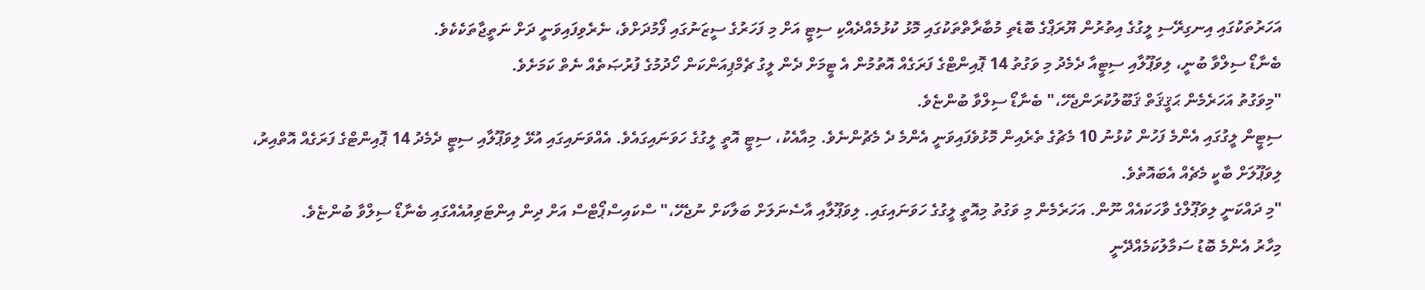އަހަރުތަކުގައި އިނގިރޭސި ލީގުގެ އިތުރުން ޔޫރަޕްގެ ބޮޑެތި މުބާރާތްތަކުގައި މޮޅު ކުޅުމެއްދެއްކި ސިޓީ އަށް މި ފަހަރުގެ ސީޒަނުގައި ފޯމުދަށްވެ، ނެރެވިފައިވަނީ ދަށް ނަތީޖާތަކެކެވެ.
ބެނާޑޯ ސިލްވާ ބުނީ، ލިވަޕޫލާއި ސިޓީއާ ދެމެދު މި ވަގުތު 14 ޕޮއިންޓްގެ ފަރަގެއް އޮތުމުން އެ ޓީމަށް ދެން ލީގު ޗެމްޕިއަންކަން ހޯދުމުގެ ފުރުޞަތެއް ނެތް ކަމަށެވެ.
"މިވަގުތު އަހަރެމެން ޙަޤީޤަތް ޤަބޫލުކުރަންޖެހޭ،" ބެނާޑޯ ސިލްވާ ބުންޏެވެ.
ސިޓީން ލީގުގައި އެންމެ ފަހުން ކުޅުނު 10 މެޗުގެ ތެރެއިން މޮޅުވެފައިވަނީ އެންމެ ދެ މެޗުންނެވެ. މިއާއެކު، ސިޓީ އޮތީ ލީގުގެ ހަވަނައިގައެވެ. އެއްވަނައިގައި އުޅޭ ލިވަޕޫލާއި ސިޓީ ދެމެދު 14 ޕޮއިންޓްގެ ފަރަގެއް އޮތްއިރު، ލިވަޕޫލަށް ބާކީ މެޗެއް އެބައޮތެވެ.
"މި ދައްކަނީ ލިވަޕޫލްގެ ވާހަކައެއް ނޫން. އަހަރެމެން މި ވަގުތު މިއޮތީ ލީގުގެ ހަވަނައިގައި. ލިވަޕޫލާއި އާސެނަލަށް ބަލާކަށް ނުޖެހޭ،" ސްކައިސްޕޯޓްސް އަށް ދިން އިންޓަވިއުއެއްގައި ބެނާޑޯ ސިލްވާ ބުންޏެވެ.
މިހާރު އެންމެ ބޮޑު ސަމާލުކަމެއްދޭނީ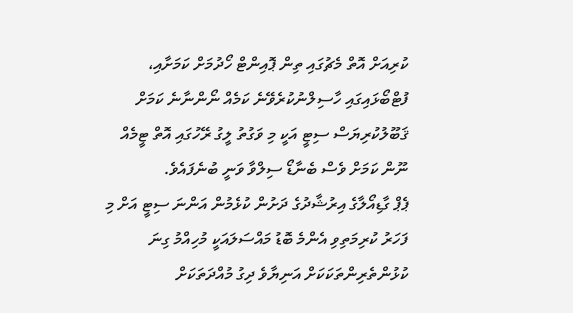ކުރިއަށް އޮތް މެޗުގައި ތިން ޕޮއިންޓް ހޯދުމަށް ކަމަށާއި، ފުޓްބޯޅައިގައި ހާސިލްނުކުރެވޭނެ ކަމެއް ނޯންނާނެ ކަމަށް ޤަބޫލުކުރިޔަސް ސިޓީ އަކީ މި ވަގުތު ލީގު ރޭހުގައި އޮތް ޓީމެއް ނޫން ކަމަށް ވެސް ބެނާޑޯ ސިލްވާ ވަނީ ބުނެފައެވެ.
ޕެޕް ގާޑިއޯލާގެ އިރުޝާދުގެ ދަށުން ކުޅެމުން އަންނަ ސިޓީ އަށް މި ފަހަރު ކުރިމަތިވި އެންމެ ބޮޑު މައްސަލައަކީ މުހިއްމު ގިނަ ކުޅުންތެރިންތަކަކަށް އަނިޔާވެ ދިގު މުއްދަތަކަށް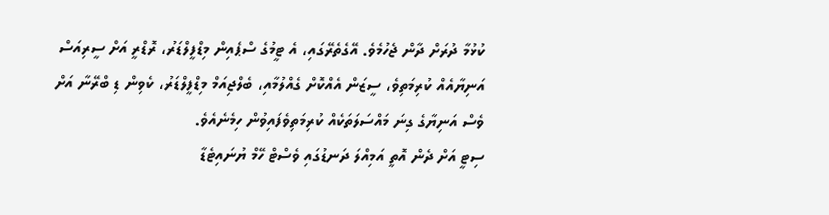ކުޅުމާ ދުރަށް ދާން ޖެހުމެވެ. އޭގެތެރޭގައި، އެ ޓީމުގެ ސްޕެއިން މިޑްފީލްޑަރު، ރޮޑްރީ އަށް ސީރިއަސް އަނިޔާއެއް ކުރިމަތިވެ، ސީޒަން އެއްކޮށް ގެއްލުމާއި، ބެލްޖިއަމް މިޑްފީލްޑަރު، ކެވިން ޑި ބްރޭނާ އަށް ވެސް އަނިޔާގެ ގިނަ މައްސަލަތަކެއް ކުރިމަތިވެފައިވުން ހިމެނެއެވެ.
ސިޓީ އަށް ދެން އޮތީ އަމިއްލަ ދަނޑުގައި ވެސްޓް ހޭމް ޔުނައިޓެޑާ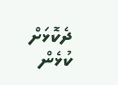ދެކޮޅަށް ކުޅެން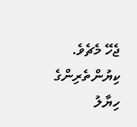ޖެހޭ މެޗެވެ.
ކިޔުންތެރިންގެ ހިޔާލު